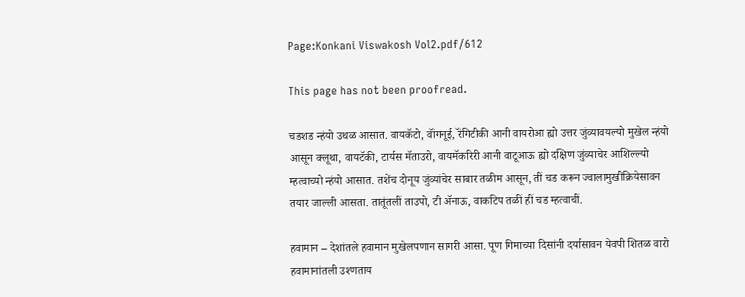Page:Konkani Viswakosh Vol2.pdf/612

This page has not been proofread.

चडशड न्हंयो उथळ आसात. वायकॅटो, वॉंगनूई, रॅंगिटीकी आनी वायरोआ ह्यो उत्तर जुंव्यावयल्यो मुखेल न्हंयो आसून क्लूथा, वायटॅकी, टार्यस मॅताउरो, वायमॅकरिरी आनी वाटूआऊ ह्यो दक्षिण जुंव्याचेर आशिल्ल्यो म्हत्वाच्यो न्हंयो आसात. तशेंच दोनूय जुंव्यांचेर साबार तळीम आसून, तीं चड करून ज्वालामुखीक्रियेसावन तयार जाल्ली आसता. तातूंतलीं ताउपो, टी ॲनाऊ, वाकटिप तळीं हीं चड म्हत्वाचीं.

हवामान – देशांतले हवामान मुखेलपणान सागरी आसा. पूण गिमाच्या दिसांनी दर्यासावन येवपी शितळ वारो हवामानांतली उश्णताय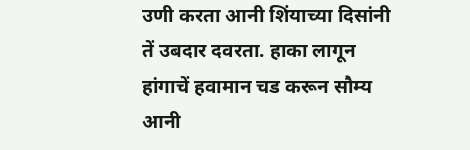उणी करता आनी शिंयाच्या दिसांनी तें उबदार दवरता. हाका लागून हांगाचें हवामान चड करून सौम्य आनी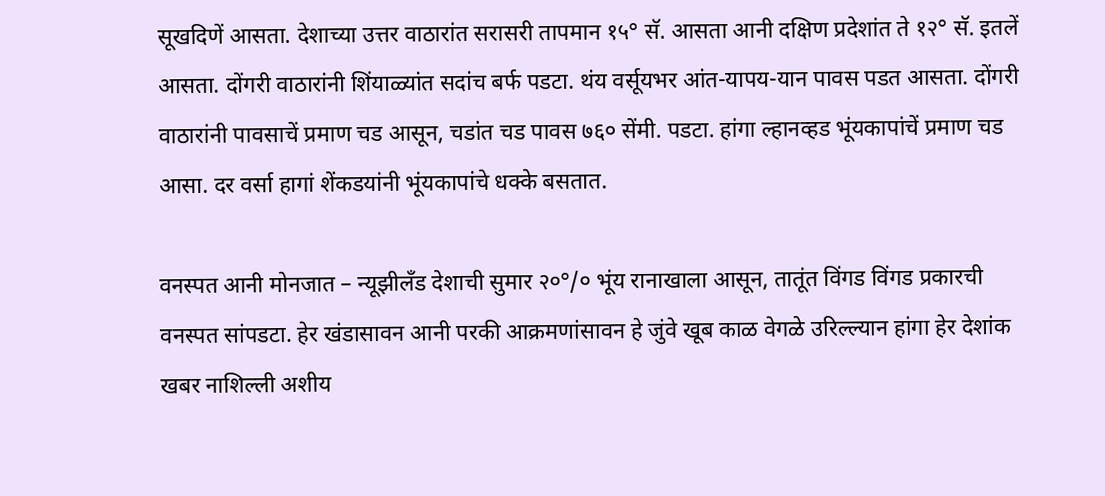सूखदिणें आसता. देशाच्या उत्तर वाठारांत सरासरी तापमान १५° सॅ. आसता आनी दक्षिण प्रदेशांत ते १२° सॅ. इतलें आसता. दोंगरी वाठारांनी शिंयाळ्यांत सदांच बर्फ पडटा. थंय वर्सूयभर आंत-यापय-यान पावस पडत आसता. दोंगरी वाठारांनी पावसाचें प्रमाण चड आसून, चडांत चड पावस ७६० सेंमी. पडटा. हांगा ल्हानव्हड भूंयकापांचें प्रमाण चड आसा. दर वर्सा हागां शेंकडयांनी भूंयकापांचे धक्के बसतात.

वनस्पत आनी मोनजात – न्यूझीलॅंड देशाची सुमार २०°/० भूंय रानाखाला आसून, तातूंत विंगड विंगड प्रकारची वनस्पत सांपडटा. हेर खंडासावन आनी परकी आक्रमणांसावन हे जुंवे खूब काळ वेगळे उरिल्ल्यान हांगा हेर देशांक खबर नाशिल्ली अशीय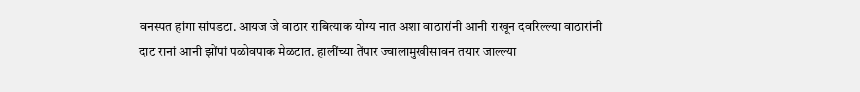वनस्पत हांगा सांपडटा. आयज जे वाठार राबित्याक योग्य नात अशा वाठारांनी आनी राखून दवरिल्ल्या वाठारांनी दाट रानां आनी झोंपां पळोवपाक मेळटात. हालींच्या तेंपार ज्वालामुखीसावन तयार जाल्ल्या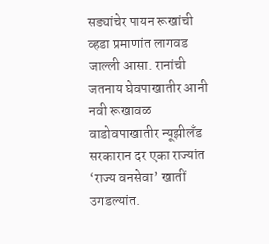सड्यांचेर पायन रूखांची व्हडा प्रमाणांत लागवड जाल्ली आसा. रानांची जतनाय घेवपाखातीर आनी नवी रूखावळ वाडोवपाखातीर न्यूझीलॅंड सरकारान दर एका राज्यांत ‘राज्य वनसेवा’ खातीं उगडल्यांत.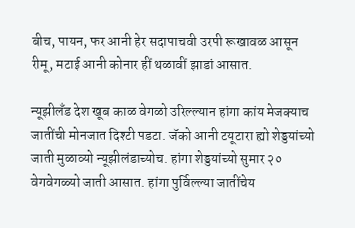बीच, पायन, फर आनी हेर सदापाचवी उरपी रूखावळ आसून रीमू, मटाई आनी कोनार हीं थळावीं झाडां आसात.

न्यूझीलॅंड देश खूब काळ वेगळो उरिल्ल्यान हांगा कांय मेजक्याच जातींची मोनजात दिश्टी पडटा. जॅको आनी टयूटारा ह्यो शेड्डयांच्यो जाती मुळाव्यो न्यूझीलंडाच्योच. हांगा शेड्डयांच्यो सुमार २० वेगवेगळ्यो जाती आसात. हांगा पुर्विल्ल्या जातींचेय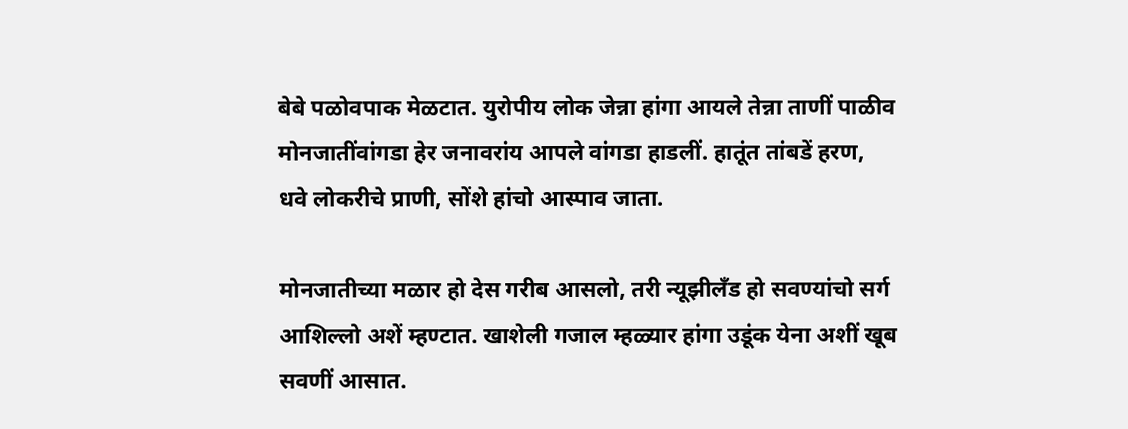बेबे पळोवपाक मेळटात. युरोपीय लोक जेन्ना हांगा आयले तेन्ना ताणीं पाळीव मोनजातींवांगडा हेर जनावरांय आपले वांगडा हाडलीं. हातूंत तांबडें हरण, धवे लोकरीचे प्राणी, सोंशे हांचो आस्पाव जाता.

मोनजातीच्या मळार हो देस गरीब आसलो, तरी न्यूझीलॅंड हो सवण्यांचो सर्ग आशिल्लो अशें म्हण्टात. खाशेली गजाल म्हळ्यार हांगा उडूंक येना अशीं खूब सवणीं आसात.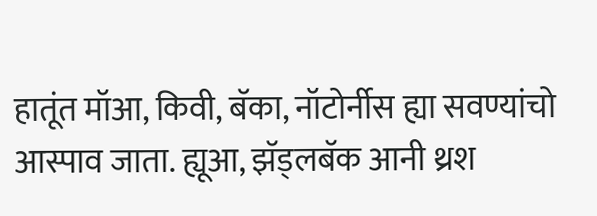हातूंत मॉआ, किवी, बॅका, नॉटोर्नीस ह्या सवण्यांचो आस्पाव जाता. ह्यूआ, झॅड्लबॅक आनी थ्रश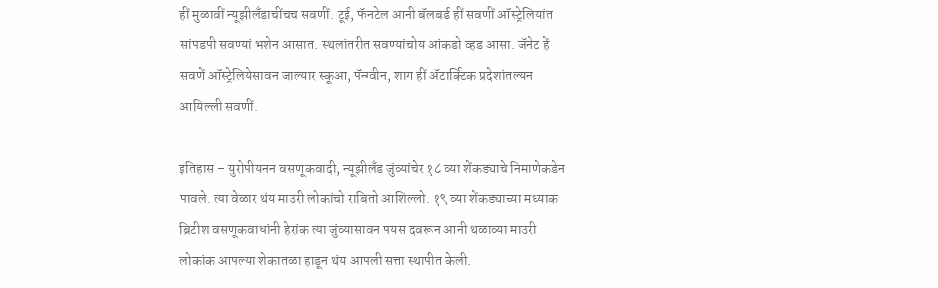हीं मुळावीं न्यूझीलॅंडाचींचच सवणीं. टूई, फॅनटेल आनी बॅलबर्ड हीं सवणीं ऑस्ट्रेलियांत सांपडपी सवण्यां भशेन आसात. स्थलांतरीत सवण्यांचोय आंकडो व्हड आसा. जॅनेट हें सवणें ऑस्ट्रेलियेसावन जाल्यार स्कूआ, पॅन्ग्वीन, शाग हीं ॲटार्क्टिक प्रदेशांतल्यन आयिल्ली सवणीं.

इतिहास – युरोपीयनन वसणूकवादी, न्यूझीलॅंड जुंव्यांचेर १८ व्या शेंकड्याचे निमाणेकडेन पावले. त्या वेळार थंय माउरी लोकांचो राबितो आशिल्लो. १९ व्या शेंकड्याच्या मध्याक ब्रिटीश वसणूकवाधांनी हेरांक त्या जुंव्यासावन पयस दवरून आनी थळाव्या माउरी लोकांक आपल्या शेकातळा हाडून थंय आपली सत्ता स्थापीत केली.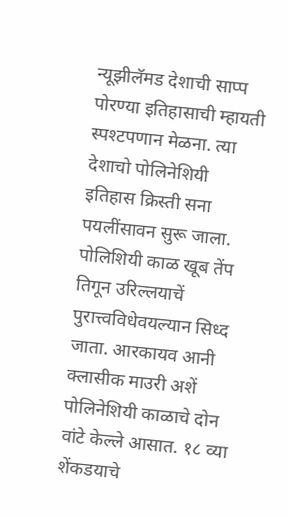न्यूझीलॅमड देशाची साप्प पोरण्या इतिहासाची म्हायती स्पश्टपणान मेळना. त्या देशाचो पोलिनेशियी इतिहास क्रिस्ती सना पयलींसावन सुरू जाला. पोलिशियी काळ खूब तेंप तिगून उरिल्लयाचें पुरात्त्वविधेवयल्यान सिध्द जाता. आरकायव आनी क्लासीक माउरी अशें पोलिनेशियी काळाचे दोन वांटे केल्ले आसात. १८ व्या शेंकडयाचे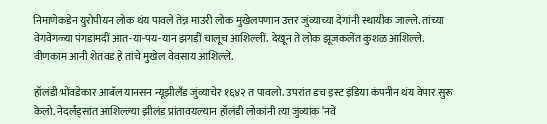निमाणेकडेन युरोपीयन लोक थंय पावले तेन्न माउरी लोक मुखेलपणान उत्तर जुंव्याच्या देगांनी स्थायीक जाल्ले. तांच्या वेगवेगळ्या पंगडांमदीं आत-या-पय-यान झगडीं चालूच आशिल्लीं. देखून ते लोक झूजकलेंत कुशळ आशिल्ले. वीणकाम आनी शेतवड हे तांचे मुखेल वेवसाय आशिल्ले.

हॉलंडी भोंवडेकार आबॅल यानसन न्यूझीलॅंड जुंव्याचेर १६४२ त पावलो. उपरांत डच इस्ट इंडिया कंपनीन थंय वेपार सुरू केलो. नेदर्लंड्सांत आशिल्ल्या झीलंड प्रांतावयल्यान हॉलंडी लोकांनी त्या जुंव्यांक ‘नवें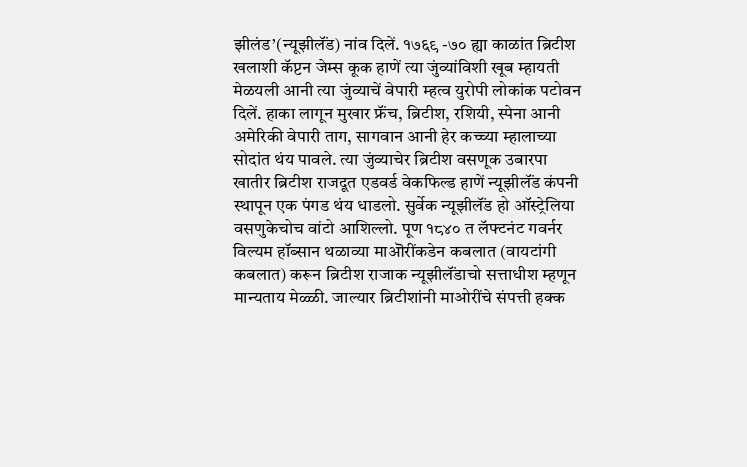झीलंड’(न्यूझीलॅंड) नांव दिलें. १७६९ -७० ह्या काळांत ब्रिटीश खलाशी कॅप्टन जेम्स कूक हाणें त्या जुंव्यांविशी खूब म्हायती मेळयली आनी त्या जुंव्याचें वेपारी म्हत्व युरोपी लोकांक पटोवन दिलें. हाका लागून मुखार फ्रॅंच, ब्रिटीश, रशियी, स्पेना आनी अमेरिकी वेपारी ताग, सागवान आनी हेर कच्च्या म्हालाच्या सोदांत थंय पावले. त्या जुंव्याचेर ब्रिटीश वसणूक उबारपा खातीर ब्रिटीश राजदूत एडवर्ड वेकफिल्ड हाणें न्यूझीलॅंड कंपनी स्थापून एक पंगड थंय धाडलो. सुर्वेक न्यूझीलॅंड हो ऑस्ट्रेलिया वसणुकेचोच वांटो आशिल्लो. पूण १८४० त लॅफ्टनंट गवर्नर विल्यम हॉब्सान थळाव्या माऒरींकडेन कबलात (वायटांगी कबलात) करून ब्रिटीश राजाक न्यूझीलॅंडाचो सत्ताधीश म्हणून मान्यताय मेळ्ळी. जाल्यार ब्रिटीशांनी माओरींचे संपत्ती हक्क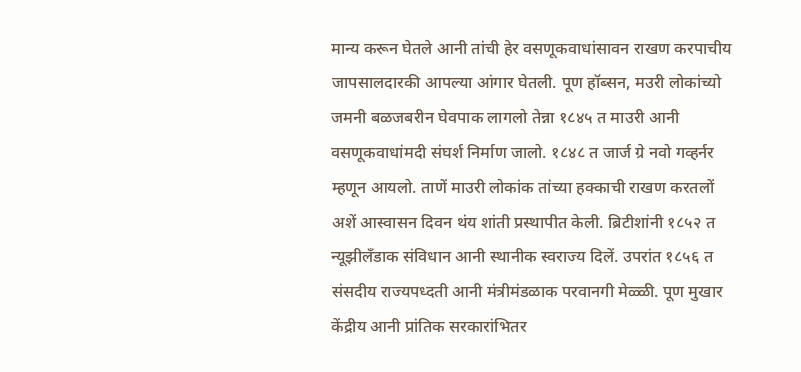मान्य करून घेतले आनी तांची हेर वसणूकवाधांसावन राखण करपाचीय जापसालदारकी आपल्या आंगार घेतली. पूण हॉब्सन, मउरी लोकांच्यो जमनी बळजबरीन घेवपाक लागलो तेन्ना १८४५ त माउरी आनी वसणूकवाधांमदी संघर्श निर्माण जालो. १८४८ त जार्ज ग्रे नवो गव्हर्नर म्हणून आयलो. ताणें माउरी लोकांक तांच्या हक्काची राखण करतलों अशें आस्वासन दिवन थंय शांती प्रस्थापीत केली. ब्रिटीशांनी १८५२ त न्यूझीलॅंडाक संविधान आनी स्थानीक स्वराज्य दिलें. उपरांत १८५६ त संसदीय राज्यपध्दती आनी मंत्रीमंडळाक परवानगी मेळ्ळी. पूण मुखार केंद्रीय आनी प्रांतिक सरकारांभितर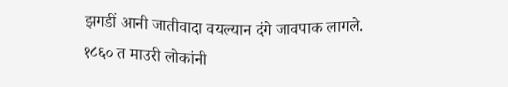झगडीं आनी जातीवादा वयल्यान दंगे जावपाक लागले. १८६० त माउरी लोकांनी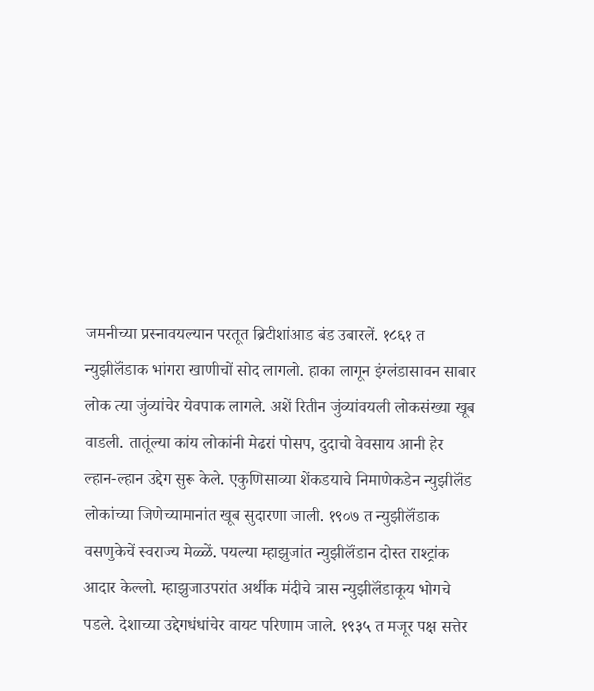जमनीच्या प्रस्नावयल्यान परतूत ब्रिटीशांआड बंड उबारलें. १८६१ त न्युझीलॅंडाक भांगरा खाणीचों सोद लागलो. हाका लागून इंग्लंडासावन साबार लोक त्या जुंव्यांचेर येवपाक लागले. अशें रितीन जुंव्यांवयली लोकसंख्या खूब वाडली. तातूंल्या कांय लोकांनी मेढरां पोसप, दुदाचो वेवसाय आनी हेर ल्हान-ल्हान उद्देग सुरू केले. एकुणिसाव्या शेंकडयाचे निमाणेकडेन न्युझीलॅंड लोकांच्या जिणेच्यामानांत खूब सुदारणा जाली. १९०७ त न्युझीलॅंडाक वसणुकेचें स्वराज्य मेळ्ळें. पयल्या म्हाझुजांत न्युझीलॅंडान दोस्त राश्ट्रांक आदार केल्लो. म्हाझुजाउपरांत अर्थीक मंदीचे त्रास न्युझीलॅंडाकूय भोगचे पडले. देशाच्या उद्देगधंधांचेर वायट परिणाम जाले. १९३५ त मजूर पक्ष सत्तेर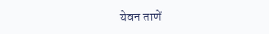येवन ताणें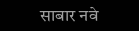साबार नवे